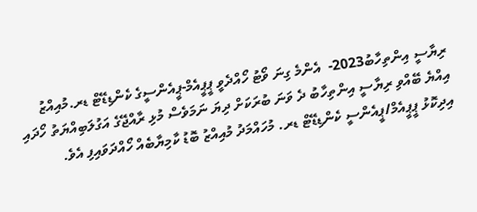ރިޔާސީ އިންތިހާބު2023-  އެންމެ ގިނަ ވޯޓު ހޯއްދެވީ ޕީޕީއެމް-ޕީއެންސީގެ ކެންޑިޑޭޓް ޑރ.މުއިއްޒު
އިއްޔެ ބޭއްވި ރިޔާސީ އިންތިހާބު ދެ ވަނަ ބުރަކަށް ދިޔަ ނަމަވެސް މުޅި ރާއްޖޭގެ އަގުލަބިއްޔަތު ހޯދައި އިދިކޮޅު ޕީޕީއެމް/ޕީއެންސީ ކެންޑިޑޭޓް ޑރ. މުހައްމަދު މުއިއްޒު ބޮޑު ކާމިޔާބެއް ހޯއްދަވައިފި އެވެ.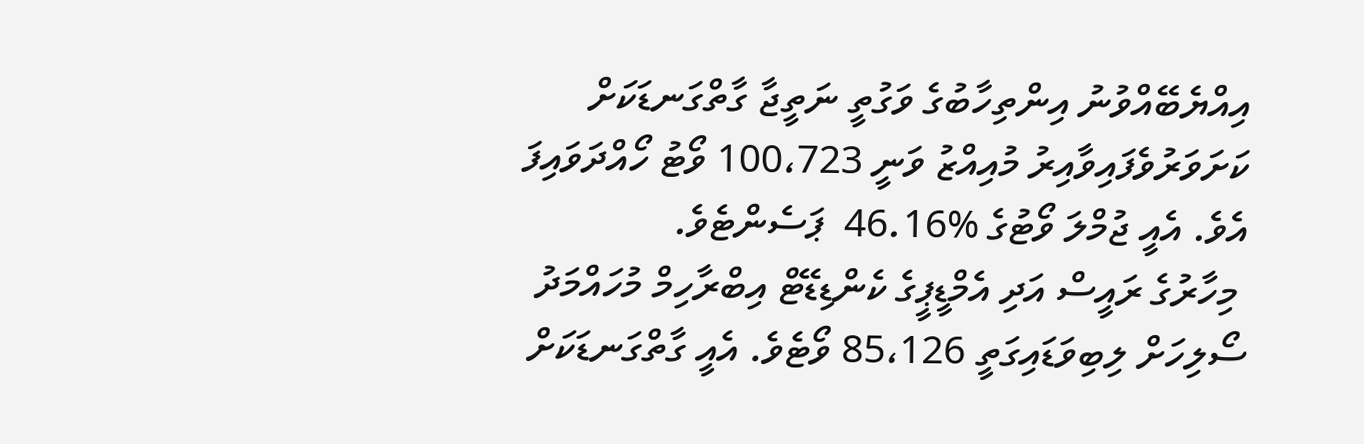އިއްޔެބޭއްވުނު އިންތިހާބުގެ ވަގުތީ ނަތީޖާ ގާތްގަނޑަކަށް ކަށަވަރުވެފައިވާއިރު މުއިއްޒު ވަނީ 100،723 ވޯޓު ހޯއްދަވައިފަ އެވެ. އެއީ ޖުމްލަ ވޯޓުގެ %46.16  ޕަސެންޓެވެ.
 މިހާރުގެ ރައީސް އަދި އެމްޑީޕީގެ ކެންޑިޑޭޓް އިބްރާހިމް މުހައްމަދު ސޯލިހަށް ލިބިވަޑައިގަތީ 85،126 ވޯޓެވެ. އެއީ ގާތްގަނޑަކަށް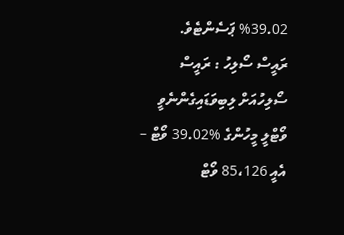%39.02 ޕަސެންޓެވެ.
ރައީސް ސޯލިހު : ރައީސް ސޯލިހުއަށް ލިބިވަޑައިގެންނެވީ ވޯޓްލީ މީހުންގެ %39.02 ވޯޓް – އެއީ 85،126 ވޯޓް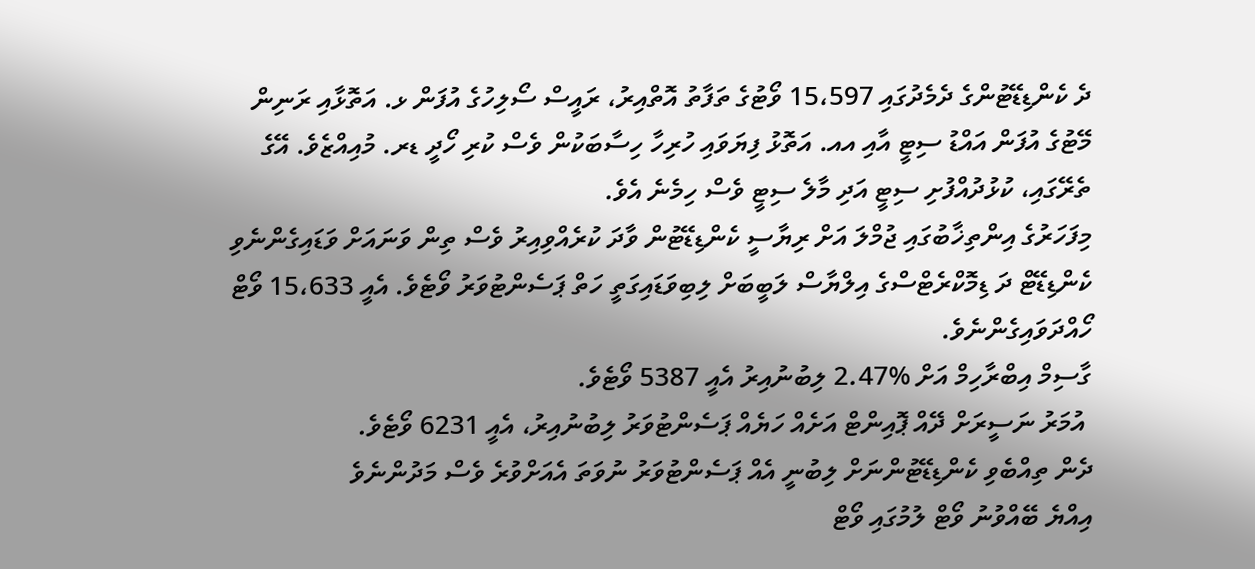ދެ ކެންޑިޑޭޓުންގެ ދެމެދުގައި 15،597 ވޯޓުގެ ތަފާތު އޮތްއިރު، ރައީސް ސޯލިހުގެ އުފަން ޅ. އަތޮޅާއި ރަނިން މޭޓުގެ އުފަން އައްޑު ސިޓީ އާއި އއ. އަތޮޅު ފިޔަވައި ހުރިހާ ހިސާބަކުން ވެސް ކުރި ހޯދީ ޑރ. މުއިއްޒެވެ. އޭގެ ތެރޭގައި، ކުޅުދުއްފުށި ސިޓީ އަދި މާލެ ސިޓީ ވެސް ހިމެނެ އެވެ.
މިފަހަރުގެ އިންތިޚާބުގައި ޖުމްލަ އަށް ރިޔާސީ ކެންޑިޑޭޓުން ވާދަ ކުރެއްވިއިރު ވެސް ތިން ވަނައަށް ވަޑައިގެންނެވި ކެންޑިޑޭޓް ދަ ޑިމޮކްރެޓްސްގެ އިލްޔާސް ލަބީބަށް ލިބިވަޑައިގަތީ ހަތް ޕަސެންޓުވަރު ވޯޓެވެ. އެއީ 15،633 ވޯޓް ހޯއްދަވައިގެންނެވެ.
ގާސިމް އިބްރާހިމް އަށް %2.47 ލިބުނުއިރު އެއީ 5387 ވޯޓެވެ.
 އުމަރު ނަސީރަށް ދޭއް ޕޮއިންޓް އަށެއް ހަޔެއް ޕަސެންޓުވަރު ލިބުނުއިރު، އެއީ 6231 ވޯޓެވެ.
ދެން ތިއްބެވި ކެންޑިޑޭޓުންނަށް ލިބުނީ އެއް ޕަސެންޓުވަރު ނުވަތަ އެއަށްވުރެ ވެސް މަދުންނެވެ
އިއްޔެ ބޭއްވުނު ވޯޓް ލުމުގައި ވޯޓް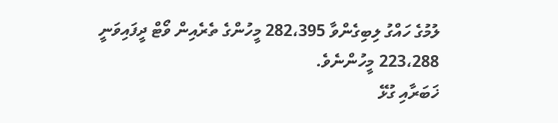ލުމުގެ ހައްގު ލިބިގެންވާ 282،395 މީހުންގެ ތެރެއިން ވޯޓް ދީފައިވަނީ 223،288 މީހުންނެވެ.
ޚަބަރާއި ގުޅޭ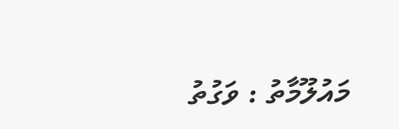މައުލޫމާތު : ވަގުތު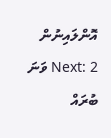އޮންލައިނުން
Next: 2 ވަނަ ބުރައް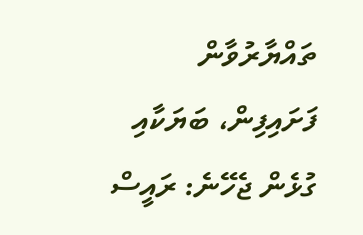ތައްޔާރުވާން ފަށައިފިން، ބަޔަކާއި ގުޅެން ޖެހޭނެ: ރައީސް